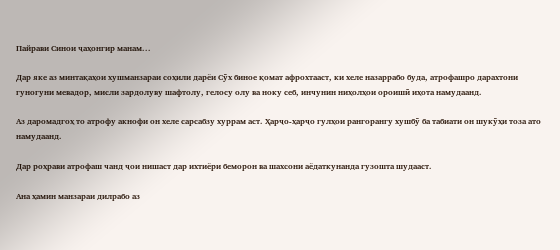Пайрави Синои ҷаҳонгир манам...

Дар яке аз минтақаҳои хушманзараи соҳили дарёи Сӯх биное қомат афрохтааст, ки хеле назаррабо буда, атрофашро дарахтони гуногуни мевадор, мисли зардолуву шафтолу, гелосу олу ва ноку себ, инчунин ниҳолҳои ороишӣ иҳота намудаанд.

Аз даромадгоҳ то атрофу акнофи он хеле сарсабзу хуррам аст. Ҳарҷо-ҳарҷо гулҳои рангорангу хушбӯ ба табиати он шукӯҳи тоза ато намудаанд.

Дар роҳрави атрофаш чанд ҷои нишаст дар ихтиёри беморон ва шахсони аёдаткунанда гузошта шудааст.

Ана ҳамин манзараи дилрабо аз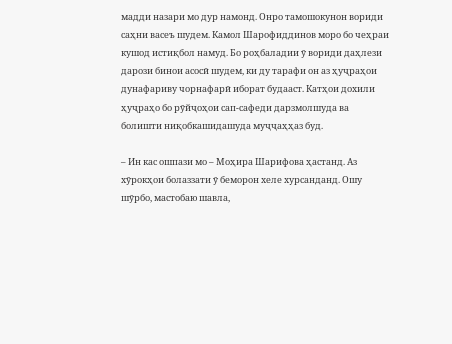мадди назари мо дур намонд. Онро тамошокунон вориди саҳни васеъ шудем. Камол Шарофиддинов моро бо чеҳраи кушод истиқбол намуд. Бо роҳбаладии ӯ вориди даҳлези дарози бинои асосӣ шудем, ки ду тарафи он аз ҳуҷраҳои дунафариву чорнафарӣ иборат будааст. Катҳои дохили ҳуҷраҳо бо рӯйҷоҳои сап-сафеди дарзмолшуда ва болишти ниқобкашидашуда муҷҷаҳҳаз буд.

– Ин кас ошпази мо – Моҳира Шарифова ҳастанд. Аз хӯрокҳои болаззати ӯ беморон хеле хурсанданд. Ошу шӯрбо, мастобаю шавла,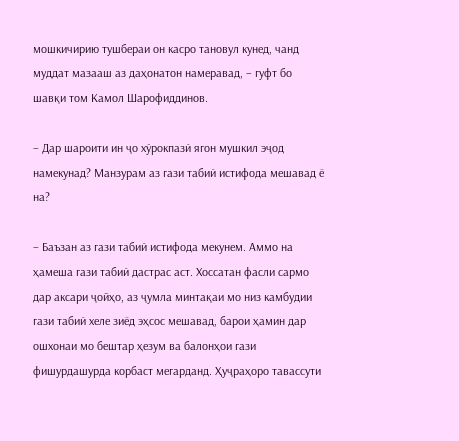мошкичирию тушбераи он касро тановул кунед, чанд муддат мазааш аз даҳонатон намеравад, – гуфт бо шавқи том Камол Шарофиддинов.

– Дар шароити ин ҷо хӯрокпазӣ ягон мушкил эҷод намекунад? Манзурам аз гази табиӣ истифода мешавад ё на?

– Баъзан аз гази табиӣ истифода мекунем. Аммо на ҳамеша гази табиӣ дастрас аст. Хоссатан фасли сармо дар аксари ҷойҳо, аз ҷумла минтақаи мо низ камбудии гази табиӣ хеле зиёд эҳсос мешавад, барои ҳамин дар ошхонаи мо бештар ҳезум ва балонҳои гази фишурдашурда корбаст мегарданд. Ҳуҷраҳоро тавассути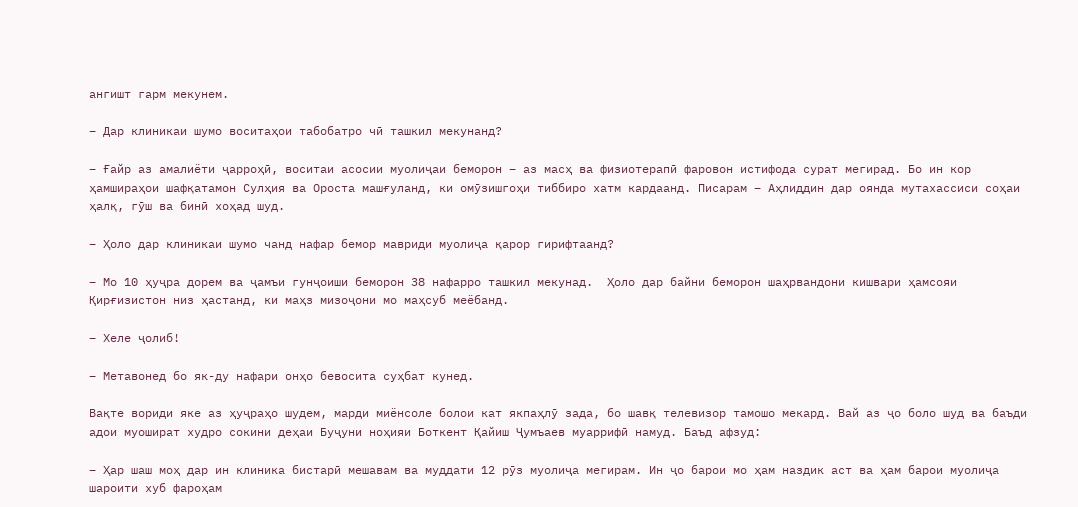ангишт гарм мекунем.

– Дар клиникаи шумо воситаҳои табобатро чӣ ташкил мекунанд?

– Ғайр аз амалиёти ҷарроҳӣ, воситаи асосии муолиҷаи беморон – аз масҳ ва физиотерапӣ фаровон истифода сурат мегирад. Бо ин кор ҳамшираҳои шафқатамон Сулҳия ва Ороста машғуланд, ки омӯзишгоҳи тиббиро хатм кардаанд. Писарам – Аҳлиддин дар оянда мутахассиси соҳаи ҳалқ, гӯш ва бинӣ хоҳад шуд.

– Ҳоло дар клиникаи шумо чанд нафар бемор мавриди муолиҷа қарор гирифтаанд?

– Мо 10 ҳуҷра дорем ва ҷамъи гунҷоиши беморон 38 нафарро ташкил мекунад.  Ҳоло дар байни беморон шаҳрвандони кишвари ҳамсояи Қирғизистон низ ҳастанд, ки маҳз мизоҷони мо маҳсуб меёбанд.

– Хеле ҷолиб!

– Метавонед бо як-ду нафари онҳо бевосита суҳбат кунед.

Вақте вориди яке аз ҳуҷраҳо шудем, марди миёнсоле болои кат якпаҳлӯ зада, бо шавқ телевизор тамошо мекард. Вай аз ҷо боло шуд ва баъди адои муошират худро сокини деҳаи Буҷуни ноҳияи Боткент Қайиш Ҷумъаев муаррифӣ намуд. Баъд афзуд:

– Ҳар шаш моҳ дар ин клиника бистарӣ мешавам ва муддати 12 рӯз муолиҷа мегирам. Ин ҷо барои мо ҳам наздик аст ва ҳам барои муолиҷа шароити хуб фароҳам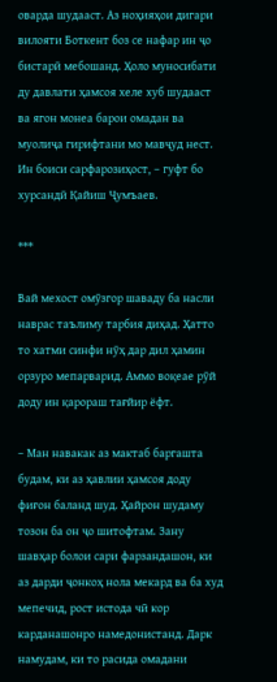оварда шудааст. Аз ноҳияҳои дигари вилояти Боткент боз се нафар ин ҷо бистарӣ мебошанд. Ҳоло муносибати ду давлати ҳамсоя хеле хуб шудааст ва ягон монеа барои омадан ва муолиҷа гирифтани мо мавҷуд нест. Ин боиси сарфарозиҳост, – гуфт бо хурсандӣ Қайиш Ҷумъаев.

***

Вай мехост омӯзгор шаваду ба насли наврас таълиму тарбия диҳад. Ҳатто то хатми синфи нӯҳ дар дил ҳамин орзуро мепарварид. Аммо воқеае рӯй доду ин қарораш тағйир ёфт.

– Ман навакак аз мактаб баргашта будам, ки аз ҳавлии ҳамсоя доду фиғон баланд шуд. Ҳайрон шудаму тозон ба он ҷо шитофтам. Зану шавҳар болои сари фарзандашон, ки аз дарди ҷонкоҳ нола мекард ва ба худ мепечид, рост истода чӣ кор карданашонро намедонистанд. Дарк намудам, ки то расида омадани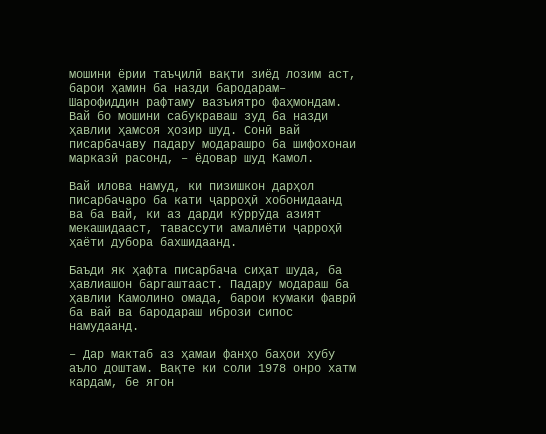мошини ёрии таъҷилӣ вақти зиёд лозим аст, барои ҳамин ба назди бародарам– Шарофиддин рафтаму вазъиятро фаҳмондам. Вай бо мошини сабукраваш зуд ба назди ҳавлии ҳамсоя ҳозир шуд. Сонӣ вай писарбачаву падару модарашро ба шифохонаи марказӣ расонд, – ёдовар шуд Камол.

Вай илова намуд, ки пизишкон дарҳол писарбачаро ба кати ҷарроҳӣ хобонидаанд ва ба вай, ки аз дарди кӯррӯда азият мекашидааст, тавассути амалиёти ҷарроҳӣ ҳаёти дубора бахшидаанд.

Баъди як ҳафта писарбача сиҳат шуда, ба ҳавлиашон баргаштааст. Падару модараш ба ҳавлии Камолино омада, барои кумаки фаврӣ ба вай ва бародараш ибрози сипос намудаанд.

– Дар мактаб аз ҳамаи фанҳо баҳои хубу аъло доштам. Вақте ки соли 1978 онро хатм кардам, бе ягон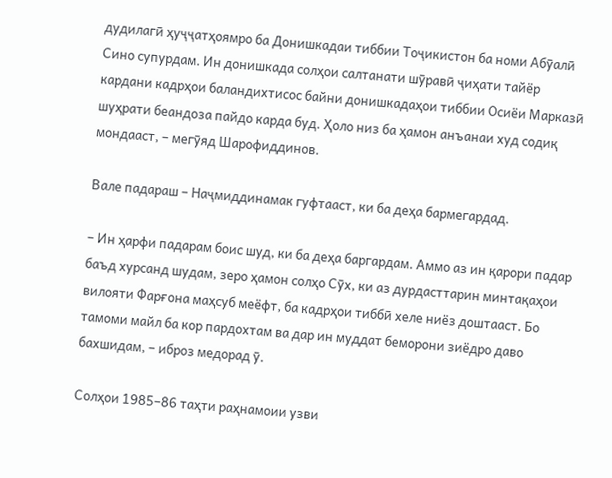дудилагӣ ҳуҷҷатҳоямро ба Донишкадаи тиббии Тоҷикистон ба номи Абӯалӣ Сино супурдам. Ин донишкада солҳои салтанати шӯравӣ ҷиҳати тайёр кардани кадрҳои баландихтисос байни донишкадаҳои тиббии Осиёи Марказӣ шуҳрати беандоза пайдо карда буд. Ҳоло низ ба ҳамон анъанаи худ содиқ мондааст, – мегӯяд Шарофиддинов.

Вале падараш – Наҷмиддинамак гуфтааст, ки ба деҳа бармегардад.

– Ин ҳарфи падарам боис шуд, ки ба деҳа баргардам. Аммо аз ин қарори падар баъд хурсанд шудам, зеро ҳамон солҳо Сӯх, ки аз дурдасттарин минтақаҳои вилояти Фарғона маҳсуб меёфт, ба кадрҳои тиббӣ хеле ниёз доштааст. Бо тамоми майл ба кор пардохтам ва дар ин муддат беморони зиёдро даво бахшидам, – иброз медорад ӯ.

Солҳои 1985–86 таҳти раҳнамоии узви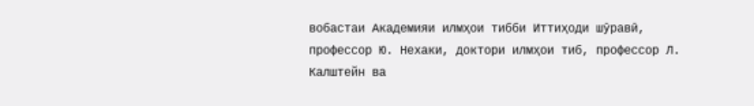вобастаи Академияи илмҳои тибби Иттиҳоди шӯравӣ, профессор Ю. Нехаки, доктори илмҳои тиб, профессор Л. Калштейн ва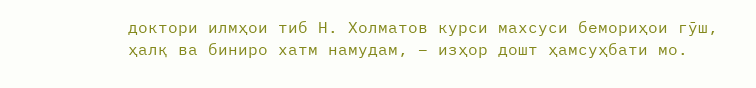доктори илмҳои тиб Н. Холматов курси махсуси бемориҳои гӯш, ҳалқ ва биниро хатм намудам, – изҳор дошт ҳамсуҳбати мо.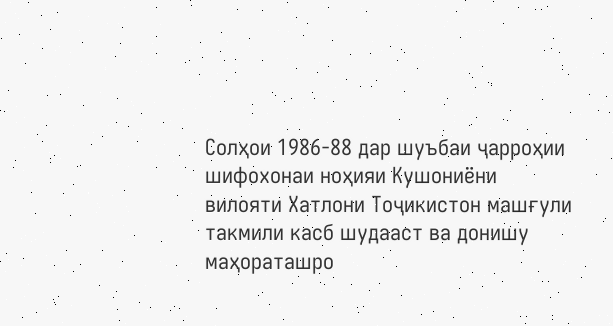Солҳои 1986-88 дар шуъбаи ҷарроҳии шифохонаи ноҳияи Кушониёни вилояти Хатлони Тоҷикистон машғули такмили касб шудааст ва донишу маҳораташро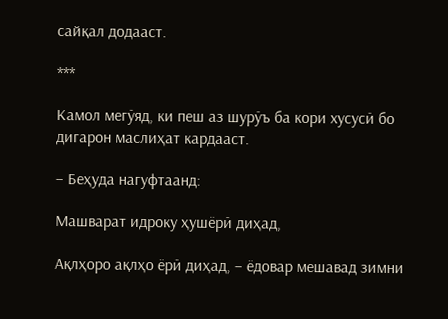сайқал додааст.

***

Камол мегӯяд, ки пеш аз шурӯъ ба кори хусусӣ бо дигарон маслиҳат кардааст.

– Беҳуда нагуфтаанд:

Машварат идроку ҳушёрӣ диҳад,

Ақлҳоро ақлҳо ёрӣ диҳад, – ёдовар мешавад зимни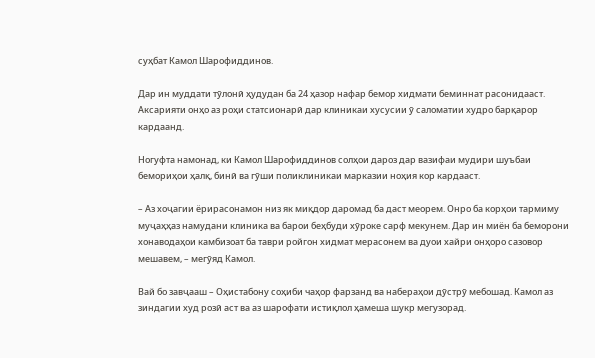суҳбат Камол Шарофиддинов.

Дар ин муддати тӯлонӣ ҳудудан ба 24 ҳазор нафар бемор хидмати беминнат расонидааст. Аксарияти онҳо аз роҳи статсионарӣ дар клиникаи хусусии ӯ саломатии худро барқарор кардаанд.

Ногуфта намонад, ки Камол Шарофиддинов солҳои дароз дар вазифаи мудири шуъбаи бемориҳои ҳалқ, бинӣ ва гӯши поликлиникаи марказии ноҳия кор кардааст.

– Аз хоҷагии ёрирасонамон низ як миқдор даромад ба даст меорем. Онро ба корҳои тармиму муҷаҳҳаз намудани клиника ва барои беҳбуди хӯроке сарф мекунем. Дар ин миён ба беморони хонаводаҳои камбизоат ба таври ройгон хидмат мерасонем ва дуои хайри онҳоро сазовор мешавем, – мегӯяд Камол.

Вай бо завҷааш – Оҳистабону соҳиби чаҳор фарзанд ва набераҳои дӯстрӯ мебошад. Камол аз зиндагии худ розӣ аст ва аз шарофати истиқлол ҳамеша шукр мегузорад.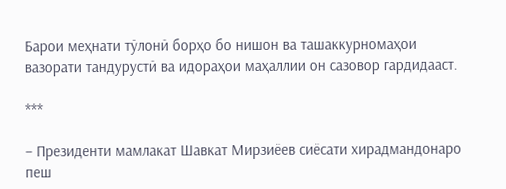Барои меҳнати тӯлонӣ борҳо бо нишон ва ташаккурномаҳои вазорати тандурустӣ ва идораҳои маҳаллии он сазовор гардидааст.

***

– Президенти мамлакат Шавкат Мирзиёев сиёсати хирадмандонаро пеш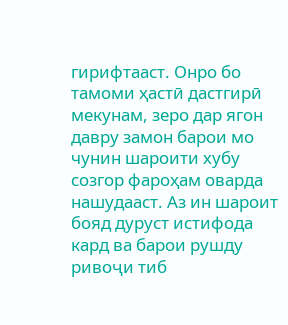гирифтааст. Онро бо тамоми ҳастӣ дастгирӣ мекунам, зеро дар ягон давру замон барои мо чунин шароити хубу созгор фароҳам оварда нашудааст. Аз ин шароит бояд дуруст истифода кард ва барои рушду ривоҷи тиб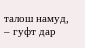талош намуд, – гуфт дар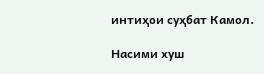интиҳои суҳбат Камол.

Насими хуш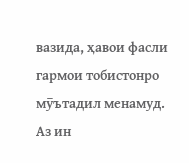вазида, ҳавои фасли гармои тобистонро мӯътадил менамуд. Аз ин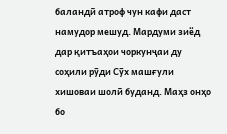баландӣ атроф чун кафи даст намудор мешуд. Мардуми зиёд дар қитъаҳои чоркунҷаи ду соҳили рӯди Сӯх машғули хишоваи шолӣ буданд. Маҳз онҳо бо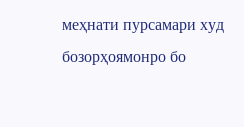меҳнати пурсамари худ бозорҳоямонро бо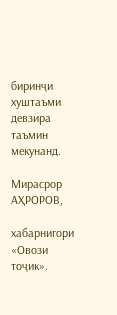биринҷи хуштаъми девзира таъмин мекунанд.

Мирасрор АҲРОРОВ,

хабарнигори «Овози тоҷик».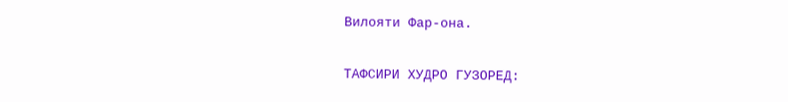Вилояти Фар-она.

ТАФСИРИ ХУДРО ГУЗОРЕД: